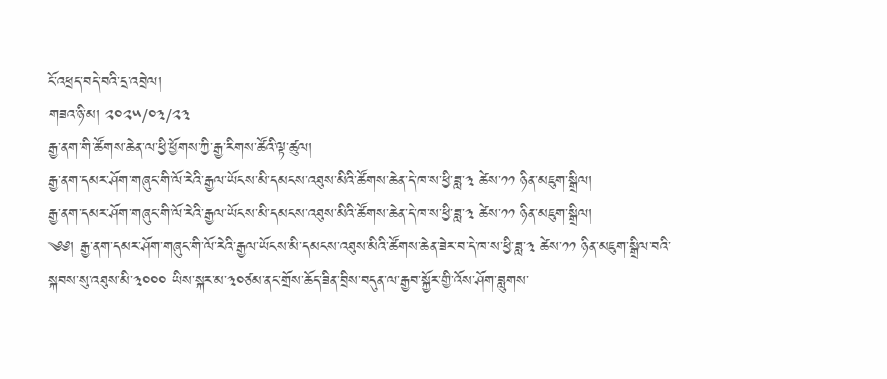ངོ་འཕྲད་བདེ་བའི་དྲ་འབྲེལ།
གཟའ་ཉི་མ། ༢༠༢༥/༠༣/༢༣
རྒྱ་ནག་གི་ཚོགས་ཆེན་ལ་ཕྱི་ཕྱོགས་ཀྱི་རྒྱ་རིགས་ཚོའི་ལྟ་ཚུལ།
རྒྱ་ནག་དམར་ཤོག་གཞུང་གི་ལོ་རེའི་རྒྱལ་ཡོངས་མི་དམངས་འཐུས་མིའི་ཚོགས་ཆེན་དེ་ཁ་ས་ཕྱི་ཟླ་༣ ཚེས་༡༡ ཉིན་མཇུག་སྒྲིལ།
རྒྱ་ནག་དམར་ཤོག་གཞུང་གི་ལོ་རེའི་རྒྱལ་ཡོངས་མི་དམངས་འཐུས་མིའི་ཚོགས་ཆེན་དེ་ཁ་ས་ཕྱི་ཟླ་༣ ཚེས་༡༡ ཉིན་མཇུག་སྒྲིལ།
༄༅། རྒྱ་ནག་དམར་ཤོག་གཞུང་གི་ལོ་རེའི་རྒྱལ་ཡོངས་མི་དམངས་འཐུས་མིའི་ཚོགས་ཆེན་ཟེར་བ་དེ་ཁ་ས་ཕྱི་ཟླ་༣ ཚེས་༡༡ ཉིན་མཇུག་སྒྲིལ་བའི་སྐབས་སུ་འཐུས་མི་༣༠༠༠ ཡིས་སྐར་མ་༣༠ཙམ་ནང་གྲོས་ཆོད་ཟིན་བྲིས་བདུན་ལ་རྒྱབ་སྐྱོར་གྱི་འོས་ཤོག་བླུགས་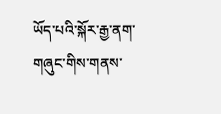ཡོད་པའི་སྐོར་རྒྱ་ནག་གཞུང་གིས་གནས་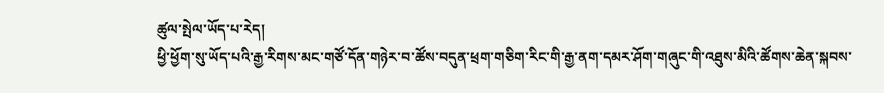ཚུལ་སྤེལ་ཡོད་པ་རེད།
ཕྱི་ཕྱོག་སུ་ཡོད་པའི་རྒྱ་རིགས་མང་གཙོ་དོན་གཉེར་བ་ཚོས་བདུན་ཕྲག་གཅིག་རིང་གི་རྒྱ་ནག་དམར་ཤོག་གཞུང་གི་འཐུས་མིའི་ཚོགས་ཆེན་སྐབས་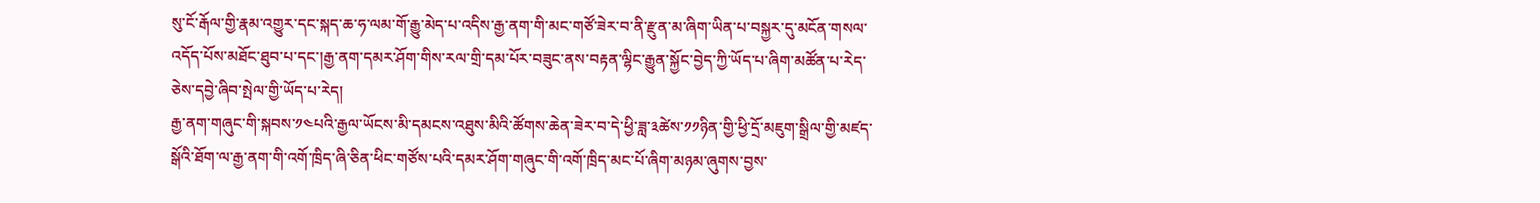སུ་ངོ་རྒོལ་གྱི་རྣམ་འགྱུར་དང་སྐད་ཆ་ཧ་ལམ་གོ་རྒྱུ་མེད་པ་འདིས་རྒྱ་ནག་གི་མང་གཙོ་ཟེར་བ་ནི་རྫུན་མ་ཞིག་ཡིན་པ་བསྐྱར་དུ་མངོན་གསལ་འདོད་པོས་མཐོང་ཐུབ་པ་དང་།རྒྱ་ནག་དམར་ཤོག་གིས་རལ་གྲི་དམ་པོར་བཟུང་ནས་བརྟན་ལྷིང་རྒྱུན་སྐྱོང་བྱེད་ཀྱི་ཡོད་པ་ཞིག་མཚོན་པ་རེད་ཅེས་དབྱེ་ཞིབ་སྤེལ་གྱི་ཡོད་པ་རེད།
རྒྱ་ནག་གཞུང་གི་སྐབས་༡༤པའི་རྒྱལ་ཡོངས་མི་དམངས་འཐུས་མིའི་ཚོགས་ཆེན་ཟེར་བ་དེ་ཕྱི་ཟླ་༣ཚེས་༡༡ཉིན་གྱི་ཕྱི་དྲོ་མཇུག་སྒྲིལ་གྱི་མཛད་སྒོའི་ཐོག་ལ་རྒྱ་ནག་གི་འགོ་ཁྲིད་ཞི་ཅིན་ཕིང་གཙོས་པའི་དམར་ཤོག་གཞུང་གི་འགོ་ཁྲིད་མང་པོ་ཞིག་མཉམ་ཞུགས་བྱས་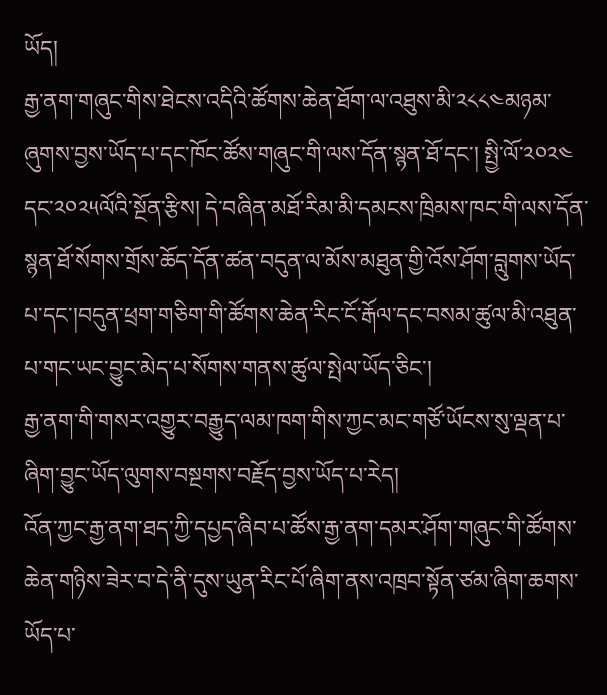ཡོད།
རྒྱ་ནག་གཞུང་གིས་ཐེངས་འདིའི་ཚོགས་ཆེན་ཐོག་ལ་འཐུས་མི་༢༨༨༤མཉམ་ཞུགས་བྱས་ཡོད་པ་དང་ཁོང་ཚོས་གཞུང་གི་ལས་དོན་སྙན་ཐོ་དང་། སྤྱི་ལོ་༢༠༢༤ དང་༢༠༢༥ལོའི་སྔོན་རྩིས། དེ་བཞིན་མཐོ་རིམ་མི་དམངས་ཁྲིམས་ཁང་གི་ལས་དོན་སྙན་ཐོ་སོགས་གྲོས་ཆོད་དོན་ཚན་བདུན་ལ་མོས་མཐུན་གྱི་འོས་ཤོག་བླུགས་ཡོད་པ་དང་།བདུན་ཕྲག་གཅིག་གི་ཚོགས་ཆེན་རིང་ངོ་རྒོལ་དང་བསམ་ཚུལ་མི་འཐུན་པ་གང་ཡང་བྱུང་མེད་པ་སོགས་གནས་ཚུལ་སྤེལ་ཡོད་ཅིང་།
རྒྱ་ནག་གི་གསར་འགྱུར་བརྒྱུད་ལམ་ཁག་གིས་ཀྱང་མང་གཙོ་ཡོངས་སུ་ལྡན་པ་ཞིག་བྱུང་ཡོད་ལུགས་བསྔགས་བརྗོད་བྱས་ཡོད་པ་རེད།
འོན་ཀྱང་རྒྱ་ནག་ཐད་ཀྱི་དཔྱད་ཞིབ་པ་ཚོས་རྒྱ་ནག་དམར་ཤོག་གཞུང་གི་ཚོགས་ཆེན་གཉིས་ཟེར་བ་དེ་ནི་དུས་ཡུན་རིང་པོ་ཞིག་ནས་འཁྲབ་སྟོན་ཙམ་ཞིག་ཆགས་ཡོད་པ་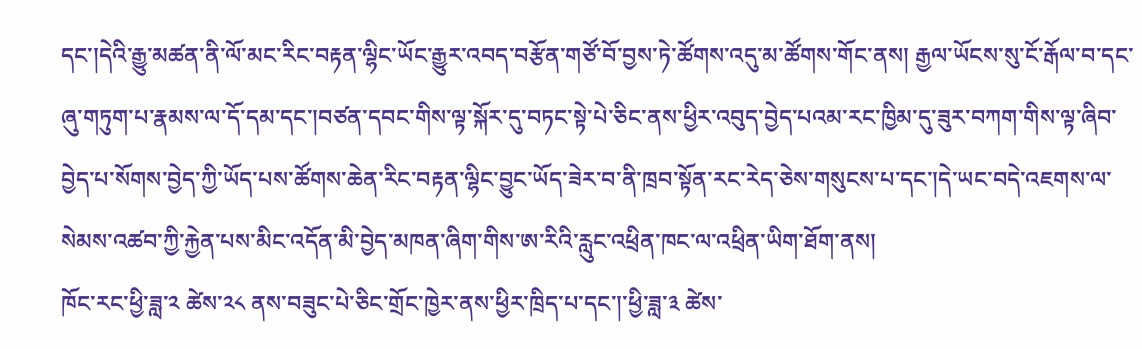དང་།དེའི་རྒྱུ་མཚན་ནི་ལོ་མང་རིང་བརྟན་ལྷིང་ཡོང་རྒྱུར་འབད་བརྩོན་གཙོ་བོ་བྱས་ཏེ་ཚོགས་འདུ་མ་ཚོགས་གོང་ནས། རྒྱལ་ཡོངས་སུ་ངོ་རྒོལ་བ་དང་ཞུ་གཏུག་པ་རྣམས་ལ་དོ་དམ་དང་།བཙན་དབང་གིས་ལྟ་སྐོར་དུ་བཏང་སྟེ་པེ་ཅིང་ནས་ཕྱིར་འབུད་བྱེད་པའམ་རང་ཁྱིམ་དུ་ཟུར་བཀག་གིས་ལྟ་ཞིབ་བྱེད་པ་སོགས་བྱེད་ཀྱི་ཡོད་པས་ཚོགས་ཆེན་རིང་བརྟན་ལྷིང་བྱུང་ཡོད་ཟེར་བ་ནི་ཁྲབ་སྟོན་རང་རེད་ཅེས་གསུངས་པ་དང་།དེ་ཡང་བདེ་འཇགས་ལ་སེམས་འཚབ་ཀྱི་རྐྱེན་པས་མིང་འདོན་མི་བྱེད་མཁན་ཞིག་གིས་ཨ་རིའི་རླུང་འཕྲིན་ཁང་ལ་འཕྲིན་ཡིག་ཐོག་ནས།
ཁོང་རང་ཕྱི་ཟླ་༢ ཚེས་༢༨ ནས་བཟུང་པེ་ཅིང་གྲོང་ཁྱེར་ནས་ཕྱིར་ཁྲིད་པ་དང་།་ཕྱི་ཟླ་༣ ཚེས་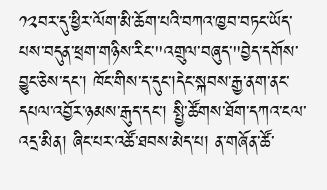༡༢བར་དུ་ཕྱིར་ལོག་མི་ཆོག་པའི་བཀའ་ཁྱབ་བཏང་ཡོད་པས་བདུན་ཕྲག་གཉིས་རིང་"འགྲུལ་བཞུད་"བྱེད་དགོས་བྱུང་ཅེས་དང་། ཁོང་གིས་ད་དུང་།དེང་སྐབས་རྒྱ་ནག་ནང་དཔལ་འབྱོར་ཉམས་རྒུད་དང་། སྤྱི་ཚོགས་ཐོག་དཀའ་ངལ་འདྲ་མིན། ཞིང་པར་འཚོ་ཐབས་མེད་པ། ན་གཞོན་ཚོ་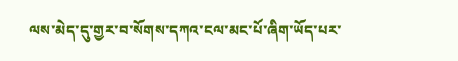ལས་མེད་དུ་གྱར་བ་སོགས་དཀའ་ངལ་མང་པོ་ཞིག་ཡོད་པར་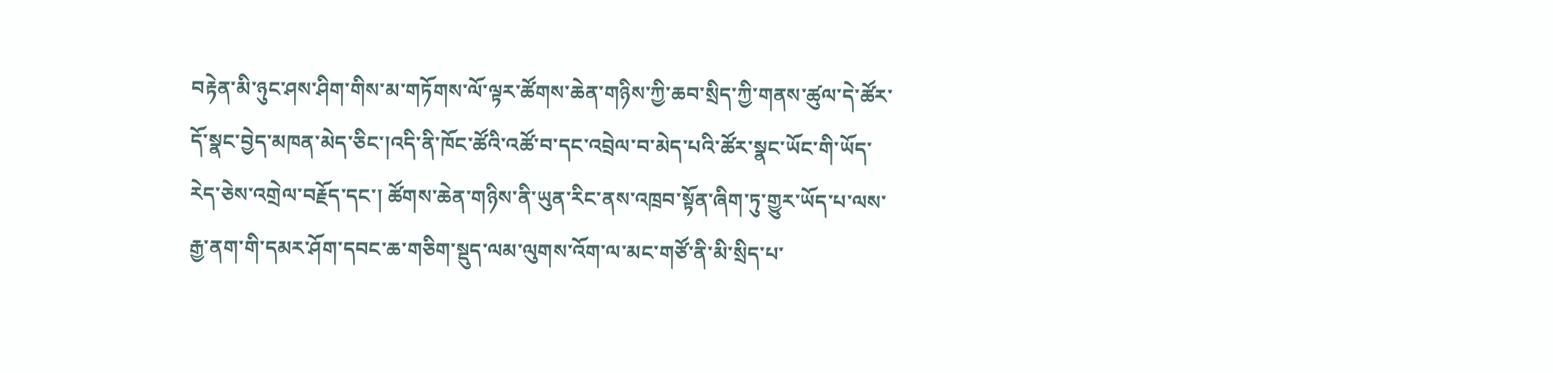བརྟེན་མི་ཉུང་ཤས་ཤིག་གིས་མ་གཏོགས་ལོ་ལྟར་ཚོགས་ཆེན་གཉིས་ཀྱི་ཆབ་སྲིད་ཀྱི་གནས་ཚུལ་དེ་ཚོར་དོ་སྣང་བྱེད་མཁན་མེད་ཅིང་།འདི་ནི་ཁོང་ཚོའི་འཚོ་བ་དང་འབྲེལ་བ་མེད་པའི་ཚོར་སྣང་ཡོང་གི་ཡོད་རེད་ཅེས་འགྲེལ་བརྗོད་དང་། ཚོགས་ཆེན་གཉིས་ནི་ཡུན་རིང་ནས་འཁྲབ་སྟོན་ཞིག་ཏུ་གྱུར་ཡོད་པ་ལས་རྒྱ་ནག་གི་དམར་ཤོག་དབང་ཆ་གཅིག་སྡུད་ལམ་ལུགས་འོག་ལ་མང་གཙོ་ནི་མི་སྲིད་པ་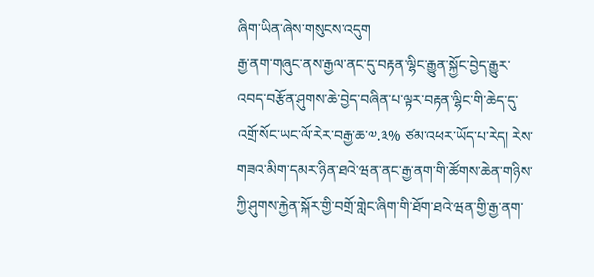ཞིག་ཡིན་ཞེས་གསུངས་འདུག
རྒྱ་ནག་གཞུང་ནས་རྒྱལ་ནང་དུ་བརྟན་ལྷིང་རྒྱུན་སྐྱོང་བྱེད་རྒྱུར་འབད་བརྩོན་ཤུགས་ཆེ་བྱེད་བཞིན་པ་ལྟར་བརྟན་ལྷིང་གི་ཆེད་དུ་འགྲོ་སོང་ཡང་ལོ་རེར་བརྒྱ་ཆ་༧.༣% ཙམ་འཕར་ཡོད་པ་རེད། རེས་གཟའ་མིག་དམར་ཉིན་ཐའེ་ཝན་ནང་རྒྱ་ནག་གི་ཚོགས་ཆེན་གཉིས་ཀྱི་ཤུགས་རྐྱེན་སྐོར་གྱི་བགྲོ་གླེང་ཞིག་གི་ཐོག་ཐའེ་ཝན་གྱི་རྒྱ་ནག་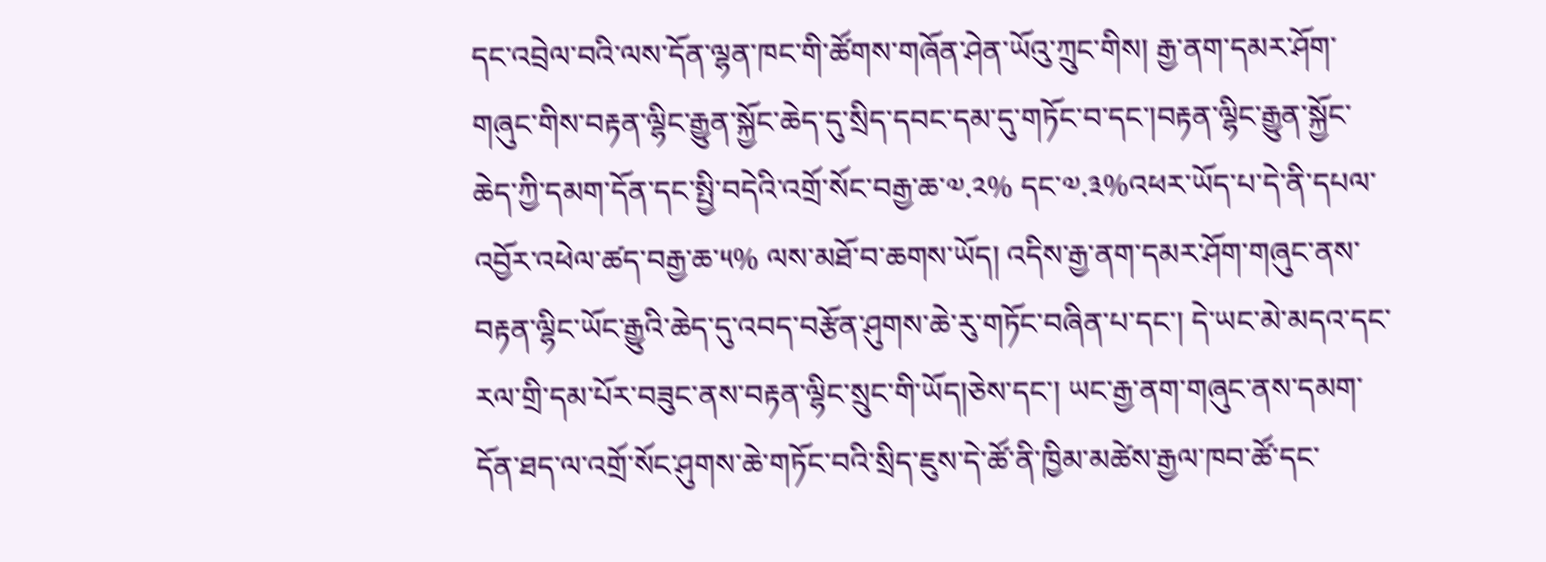དང་འབྲེལ་བའི་ལས་དོན་ལྷན་ཁང་གི་ཚོགས་གཞོན་ཤེན་ཡོའུ་ཀྲུང་གིས། རྒྱ་ནག་དམར་ཤོག་གཞུང་གིས་བརྟན་ལྷིང་རྒྱུན་སྐྱོང་ཆེད་དུ་སྲིད་དབང་དམ་དུ་གཏོང་བ་དང་།བརྟན་ལྷིང་རྒྱུན་སྐྱོང་ཆེད་ཀྱི་དམག་དོན་དང་སྤྱི་བདེའི་འགྲོ་སོང་བརྒྱ་ཆ་༧.༢% དང་༧.༣%འཕར་ཡོད་པ་དེ་ནི་དཔལ་འབྱོར་འཕེལ་ཚད་བརྒྱ་ཆ་༥% ལས་མཐོ་བ་ཆགས་ཡོད། འདིས་རྒྱ་ནག་དམར་ཤོག་གཞུང་ནས་བརྟན་ལྷིང་ཡོང་རྒྱུའི་ཆེད་དུ་འབད་བརྩོན་ཤུགས་ཆེ་རུ་གཏོང་བཞིན་པ་དང་། དེ་ཡང་མེ་མདའ་དང་རལ་གྲི་དམ་པོར་བཟུང་ནས་བརྟན་ལྷིང་སྲུང་གི་ཡོད།ཅེས་དང་། ཡང་རྒྱ་ནག་གཞུང་ནས་དམག་དོན་ཐད་ལ་འགྲོ་སོང་ཤུགས་ཆེ་གཏོང་བའི་སྲིད་ཇུས་དེ་ཚོ་ནི་ཁྱིམ་མཚེས་རྒྱལ་ཁབ་ཚོ་དང་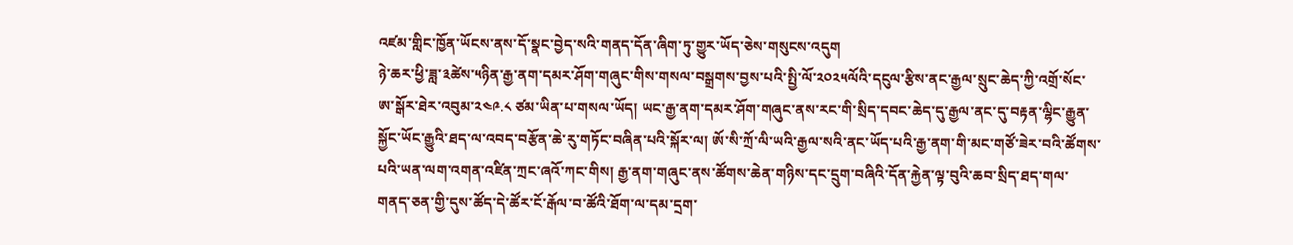འཛམ་གླིང་ཁྱོན་ཡོངས་ནས་དོ་སྣང་བྱེད་སའི་གནད་དོན་ཞིག་ཏུ་གྱུར་ཡོད་ཅེས་གསུངས་འདུག
ཉེ་ཆར་ཕྱི་ཟླ་༣ཚེས་༥ཉིན་རྒྱ་ནག་དམར་ཤོག་གཞུང་གིས་གསལ་བསྒྲགས་བྱས་པའི་སྤྱི་ལོ་༢༠༢༥ལོའི་དངུལ་རྩིས་ནང་རྒྱལ་སྲུང་ཆེད་ཀྱི་འགྲོ་སོང་ཨ་སྒོར་ཐེར་འབུམ་༢༤༩.༨ ཙམ་ཡིན་པ་གསལ་ཡོད། ཡང་རྒྱ་ནག་དམར་ཤོག་གཞུང་ནས་རང་གི་སྲིད་དབང་ཆེད་དུ་རྒྱལ་ནང་དུ་བརྟན་ལྷིང་རྒྱུན་སྐྱོང་ཡོང་རྒྱུའི་ཐད་ལ་འབད་བརྩོན་ཆེ་རུ་གཏོང་བཞིན་པའི་སྐོར་ལ། ཨོ་སི་ཀྲོ་ལི་ཡའི་རྒྱལ་སའི་ནང་ཡོད་པའི་རྒྱ་ནག་གི་མང་གཙོ་ཟེར་བའི་ཚོགས་པའི་ཡན་ལག་འགན་འཛིན་ཀྲང་ཞའོ་ཀང་གིས། རྒྱ་ནག་གཞུང་ནས་ཚོགས་ཆེན་གཉིས་དང་དྲུག་བཞིའི་དོན་རྐྱེན་ལྟ་བུའི་ཆབ་སྲིད་ཐད་གལ་གནད་ཅན་གྱི་དུས་ཚོད་དེ་ཚོར་ངོ་རྒོལ་བ་ཚོའི་ཐོག་ལ་དམ་དྲག་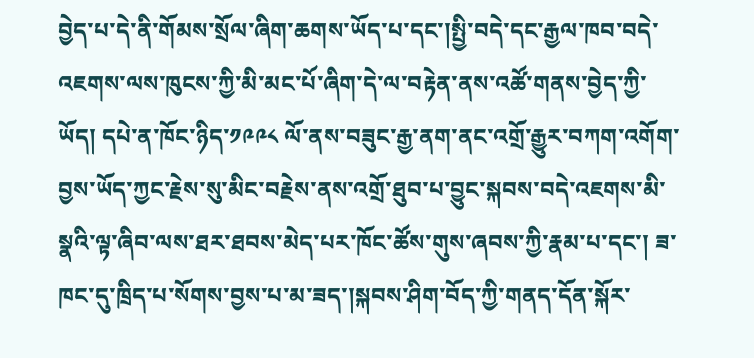བྱེད་པ་དེ་ནི་གོམས་སྲོལ་ཞིག་ཆགས་ཡོད་པ་དང་།སྤྱི་བདེ་དང་རྒྱལ་ཁབ་བདེ་འཇགས་ལས་ཁུངས་ཀྱི་མི་མང་པོ་ཞིག་དེ་ལ་བརྟེན་ནས་འཚོ་གནས་བྱེད་ཀྱི་ཡོད། དཔེ་ན་ཁོང་ཉིད་༡༩༩༨ ལོ་ནས་བཟུང་རྒྱ་ནག་ནང་འགྲོ་རྒྱུར་བཀག་འགོག་བྱས་ཡོད་ཀྱང་རྗེས་སུ་མིང་བརྗེས་ནས་འགྲོ་ཐུབ་པ་བྱུང་སྐབས་བདེ་འཇགས་མི་སྣའི་ལྟ་ཞིབ་ལས་ཐར་ཐབས་མེད་པར་ཁོང་ཚོས་གུས་ཞབས་ཀྱི་རྣམ་པ་དང་། ཟ་ཁང་དུ་ཁྲིད་པ་སོགས་བྱས་པ་མ་ཟད་།སྐབས་ཤིག་བོད་ཀྱི་གནད་དོན་སྐོར་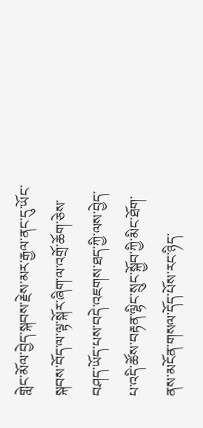གླེང་མོལ་བྱེད་སྐབས་རྗེས་མར་རྒྱལ་ནང་དུ་ཡོང་སྐབས་བོད་ལ་ལྟ་སྐོར་ཞིག་ལ་འགྲོ་ཆོག་ཅེས་བཤད་ཡོད་པས་བདེ་འཇགས་ཐད་ཀྱི་ལས་བྱེད་པ་འདི་ཚོས་བརྟན་ལྷིང་སྲུང་སྐྱོབ་ཀྱི་མིང་ཐོག་ནས་མངོན་གསལ་དོད་པོས་རང་ཉིད་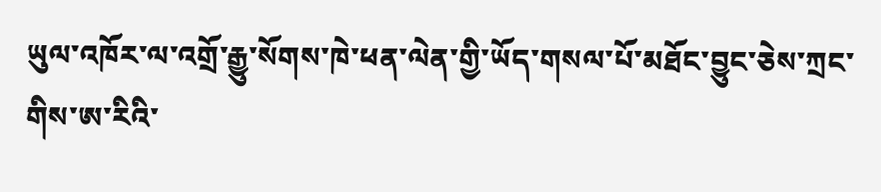ཡུལ་འཁོར་ལ་འགྲོ་རྒྱུ་སོགས་ཁེ་ཕན་ལེན་གྱི་ཡོད་གསལ་པོ་མཐོང་བྱུང་ཅེས་ཀྲང་གིས་ཨ་རིའི་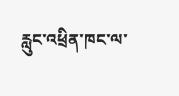རླུང་འཕྲིན་ཁང་ལ་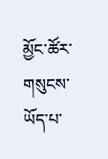མྱོང་ཚོར་གསུངས་ཡོད་པ་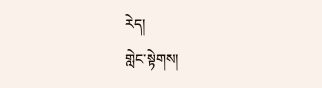རེད།
གླེང་སྟེགས།